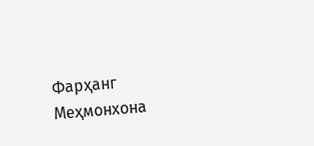Фарҳанг
Меҳмонхона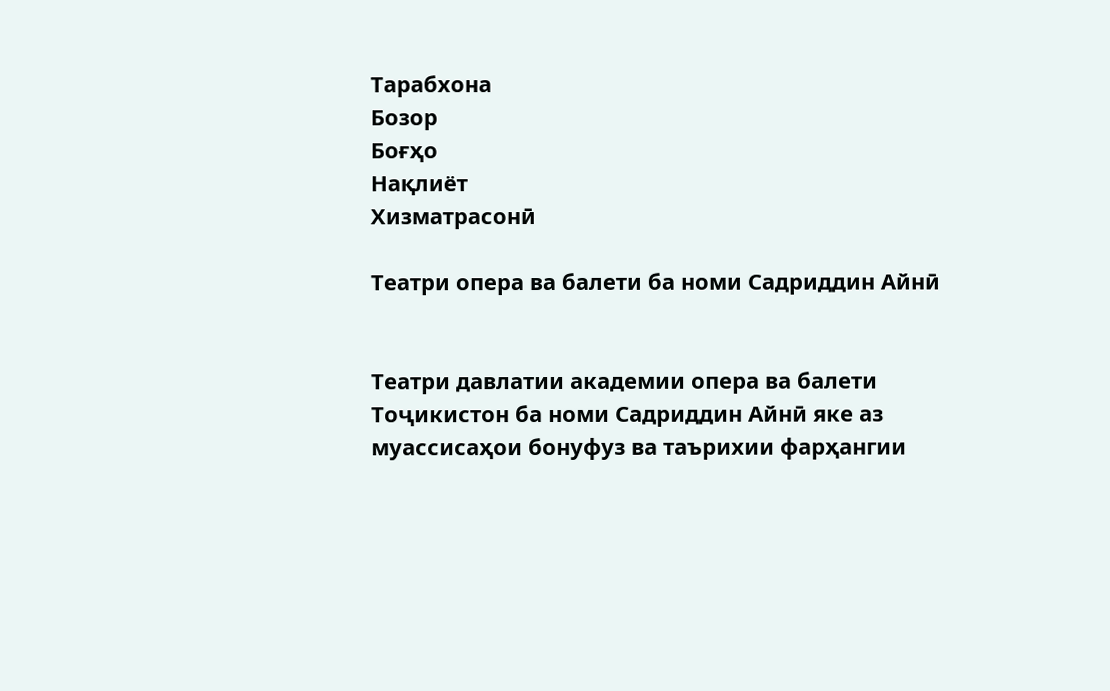Тарабхона
Бозор
Боғҳо
Нақлиёт
Хизматрасонӣ

Театри опера ва балети ба номи Садриддин Айнӣ


Театри давлатии академии опера ва балети Тоҷикистон ба номи Садриддин Айнӣ яке аз муассисаҳои бонуфуз ва таърихии фарҳангии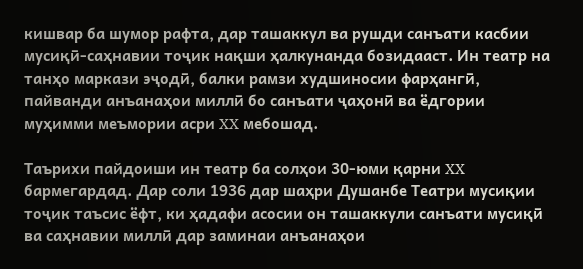кишвар ба шумор рафта, дар ташаккул ва рушди санъати касбии мусиқӣ-саҳнавии тоҷик нақши ҳалкунанда бозидааст. Ин театр на танҳо маркази эҷодӣ, балки рамзи худшиносии фарҳангӣ, пайванди анъанаҳои миллӣ бо санъати ҷаҳонӣ ва ёдгории муҳимми меъмории асри XX мебошад.

Таърихи пайдоиши ин театр ба солҳои 30-юми қарни XX бармегардад. Дар соли 1936 дар шаҳри Душанбе Театри мусиқии тоҷик таъсис ёфт, ки ҳадафи асосии он ташаккули санъати мусиқӣ ва саҳнавии миллӣ дар заминаи анъанаҳои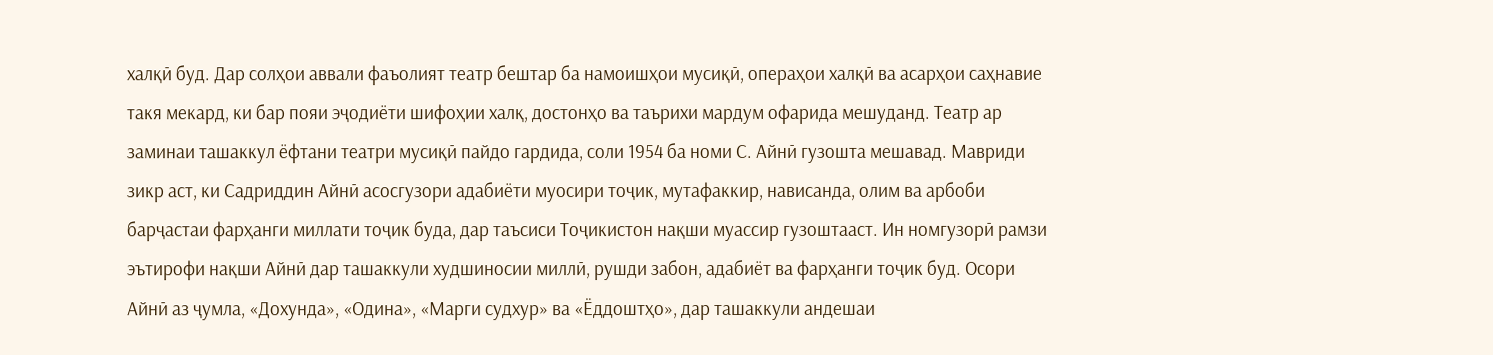халқӣ буд. Дар солҳои аввали фаъолият театр бештар ба намоишҳои мусиқӣ, операҳои халқӣ ва асарҳои саҳнавие такя мекард, ки бар пояи эҷодиёти шифоҳии халқ, достонҳо ва таърихи мардум офарида мешуданд. Театр ар заминаи ташаккул ёфтани театри мусиқӣ пайдо гардида, соли 1954 ба номи С. Айнӣ гузошта мешавад. Мавриди зикр аст, ки Садриддин Айнӣ асосгузори адабиёти муосири тоҷик, мутафаккир, нависанда, олим ва арбоби барҷастаи фарҳанги миллати тоҷик буда, дар таъсиси Тоҷикистон нақши муассир гузоштааст. Ин номгузорӣ рамзи эътирофи нақши Айнӣ дар ташаккули худшиносии миллӣ, рушди забон, адабиёт ва фарҳанги тоҷик буд. Осори Айнӣ аз ҷумла, «Дохунда», «Одина», «Марги судхур» ва «Ёддоштҳо», дар ташаккули андешаи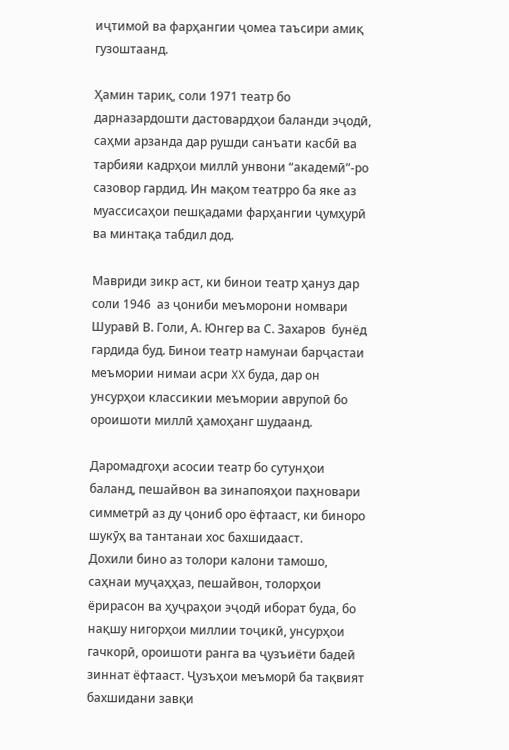иҷтимоӣ ва фарҳангии ҷомеа таъсири амиқ гузоштаанд.

Ҳамин тариқ, соли 1971 театр бо дарназардошти дастовардҳои баланди эҷодӣ, саҳми арзанда дар рушди санъати касбӣ ва тарбияи кадрҳои миллӣ унвони “академӣ”-ро сазовор гардид. Ин мақом театрро ба яке аз муассисаҳои пешқадами фарҳангии ҷумҳурӣ ва минтақа табдил дод.

Мавриди зикр аст, ки бинои театр ҳануз дар соли 1946  аз ҷониби меъморони номвари Шуравӣ В. Голи, А. Юнгер ва С. Захаров  бунёд гардида буд. Бинои театр намунаи барҷастаи меъмории нимаи асри XX буда, дар он унсурҳои классикии меъмории аврупоӣ бо ороишоти миллӣ ҳамоҳанг шудаанд.

Даромадгоҳи асосии театр бо сутунҳои баланд, пешайвон ва зинапояҳои паҳновари симметрӣ аз ду ҷониб оро ёфтааст, ки биноро шукӯҳ ва тантанаи хос бахшидааст.
Дохили бино аз толори калони тамошо, саҳнаи муҷаҳҳаз, пешайвон, толорҳои ёрирасон ва ҳуҷраҳои эҷодӣ иборат буда, бо нақшу нигорҳои миллии тоҷикӣ, унсурҳои гачкорӣ, ороишоти ранга ва ҷузъиёти бадеӣ зиннат ёфтааст. Ҷузъҳои меъморӣ ба тақвият бахшидани завқи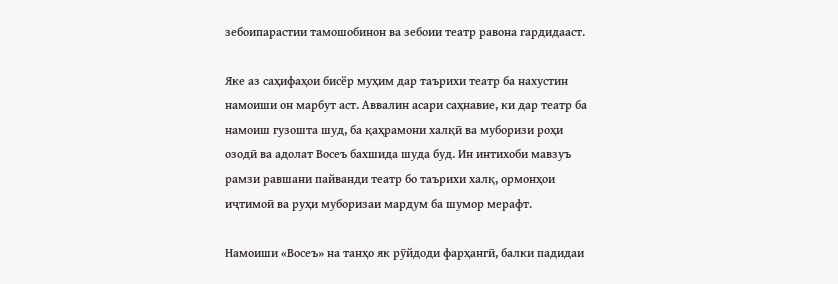зебоипарастии тамошобинон ва зебоии театр равона гардидааст.

Яке аз саҳифаҳои бисёр муҳим дар таърихи театр ба нахустин намоиши он марбут аст. Аввалин асари саҳнавие, ки дар театр ба намоиш гузошта шуд, ба қаҳрамони халқӣ ва муборизи роҳи озодӣ ва адолат Восеъ бахшида шуда буд. Ин интихоби мавзуъ рамзи равшани пайванди театр бо таърихи халқ, ормонҳои иҷтимоӣ ва руҳи муборизаи мардум ба шумор мерафт.

Намоиши «Восеъ» на танҳо як рӯйдоди фарҳангӣ, балки падидаи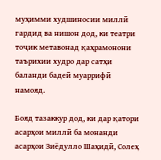муҳимми худшиносии миллӣ гардид ва нишон дод, ки театри тоҷик метавонад қаҳрамонони таърихии худро дар сатҳи баланди бадеӣ муаррифӣ намояд.

Бояд тазаккур дод, ки дар қатори асарҳои миллӣ ба монанди асарҳои Зиёдулло Шаҳидӣ, Солеҳ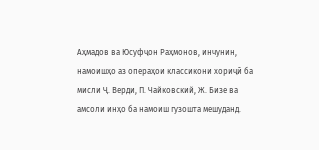Аҳмадов ва Юсуфҷон Раҳмонов, инчунин, намоишҳо аз операҳои классикони хориҷӣ ба мисли Ҷ. Верди, П. Чайковский, Ж. Бизе ва амсоли инҳо ба намоиш гузошта мешуданд.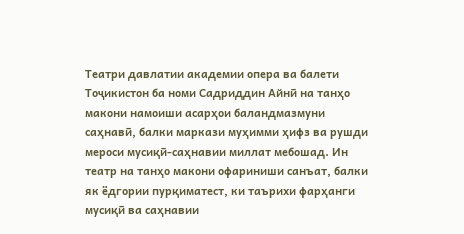Театри давлатии академии опера ва балети Тоҷикистон ба номи Садриддин Айнӣ на танҳо макони намоиши асарҳои баландмазмуни саҳнавӣ, балки маркази муҳимми ҳифз ва рушди мероси мусиқӣ-саҳнавии миллат мебошад. Ин театр на танҳо макони офариниши санъат, балки як ёдгории пурқиматест, ки таърихи фарҳанги мусиқӣ ва саҳнавии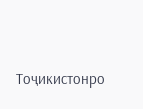Тоҷикистонро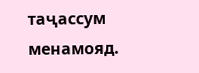таҷассум менамояд.